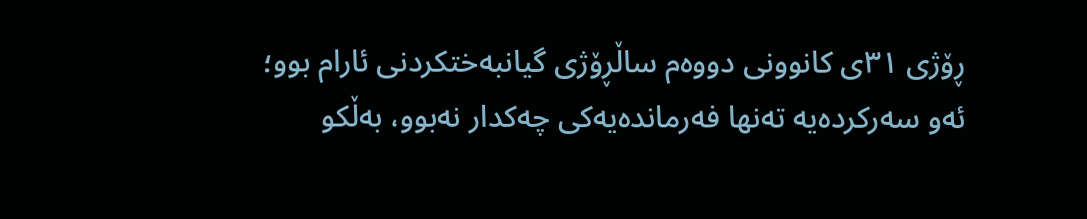ڕۆژی ٣١ی کانوونی دووەم ساڵڕۆژی گیانبەختکردنی ئارام بوو؛ ئەو سەرکردەیە تەنها فەرماندەیەکی چەکدار نەبوو، بەڵکو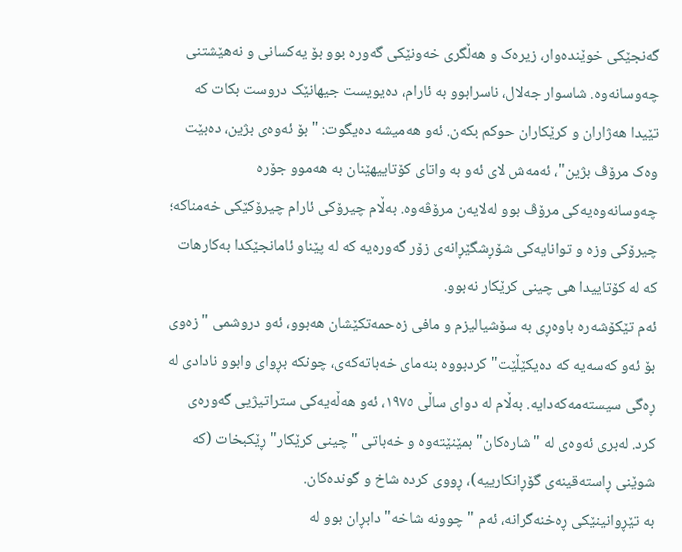گەنجێکی خوێندەوار، زیرەک و هەڵگری خەونێکی گەورە بوو بۆ یەکسانی و نەهێشتنی چەوسانەوە. شاسوار جەلال، ناسرابوو بە ئارام، دەیویست جیهانێک دروست بکات کە تێیدا هەژاران و کرێکاران حوکم بکەن. ئەو هەمیشە دەیگوت: "بۆ ئەوەی بژین، دەبێت وەک مرۆڤ بژین"، ئەمەش لای ئەو بە واتای کۆتاییهێنان بە هەموو جۆرە چەوسانەوەیەکی مرۆڤ بوو لەلایەن مرۆڤەوە. بەڵام چیرۆکی ئارام چیرۆکێکی خەمناکە؛ چیرۆکی وزە و توانایەکی شۆڕشگێڕانەی زۆر گەورەیە کە لە پێناو ئامانجێکدا بەکارهات کە لە کۆتاییدا هی چینی کرێکار نەبوو.
ئەم تێکۆشەرە باوەڕی بە سۆشیالیزم و مافی زەحمەتکێشان هەبوو، ئەو دروشمی "زەوی بۆ ئەو کەسەیە کە دەیکێڵێت" کردبووە بنەمای خەباتەکەی، چونکە بڕوای وابوو نادادی لە ڕەگی سیستەمەکەدایە. بەڵام لە دوای ساڵی ١٩٧٥، ئەو هەڵەیەکی ستراتیژیی گەورەی کرد. لەبری ئەوەی لە "شارەکان" بمێنێتەوە و خەباتی "چینی کرێکار" ڕێکبخات (کە شوێنی ڕاستەقینەی گۆڕانکارییە)، ڕووی کردە شاخ و گوندەکان.
بە تێڕوانینێکی ڕەخنەگرانە، ئەم "چوونە شاخە" دابڕان بوو لە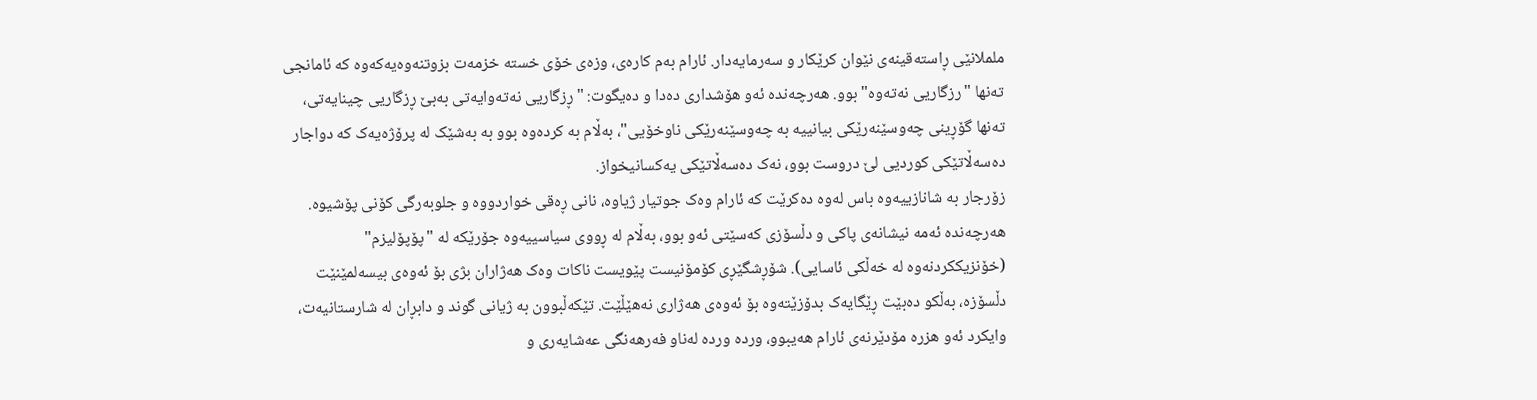ململانێی ڕاستەقینەی نێوان کرێکار و سەرمایەدار. ئارام بەم کارەی، وزەی خۆی خستە خزمەت بزوتنەوەیەکەوە کە ئامانجی تەنها "رزگاریی نەتەوە" بوو. هەرچەندە ئەو هۆشداری دەدا و دەیگوت: "ڕزگاریی نەتەوایەتی بەبێ ڕزگاریی چینایەتی، تەنها گۆڕینی چەوسێنەرێکی بیانییە بە چەوسێنەرێکی ناوخۆیی"، بەڵام بە کردەوە بوو بە بەشێک لە پرۆژەیەک کە دواجار دەسەڵاتێکی کوردیی لێ دروست بوو، نەک دەسەڵاتێکی یەکسانیخواز.
زۆرجار بە شانازییەوە باس لەوە دەکرێت کە ئارام وەک جوتیار ژیاوە، نانی ڕەقی خواردووە و جلوبەرگی کۆنی پۆشیوە. هەرچەندە ئەمە نیشانەی پاکی و دڵسۆزی کەسێتی ئەو بوو، بەڵام لە ڕووی سیاسییەوە جۆرێکە لە "پۆپۆلیزم" (خۆنزیککردنەوە لە خەڵکی ئاسایی). شۆڕشگێڕی کۆمۆنیست پێویست ناکات وەک هەژاران بژی بۆ ئەوەی بیسەلمێنێت دڵسۆزە، بەڵکو دەبێت ڕێگایەک بدۆزێتەوە بۆ ئەوەی هەژاری نەهێڵێت. تێکەڵبوون بە ژیانی گوند و دابڕان لە شارستانیەت، وایکرد ئەو هزرە مۆدێرنەی ئارام هەیبوو، وردە وردە لەناو فەرهەنگی عەشایەری و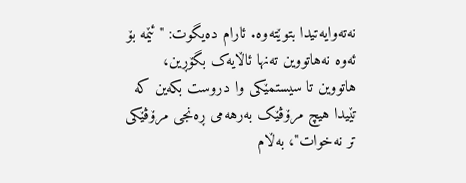نەتەوایەتیدا بتوێتەوە. ئارام دەیگوت: "ئێمە بۆ ئەوە نەهاتووین تەنها ئاڵایەک بگۆڕین، هاتووین تا سیستمێکی وا دروست بکەین کە تێیدا هیچ مرۆڤێک بەرهەمی ڕەنجی مرۆڤێکی تر نەخوات"، بەڵام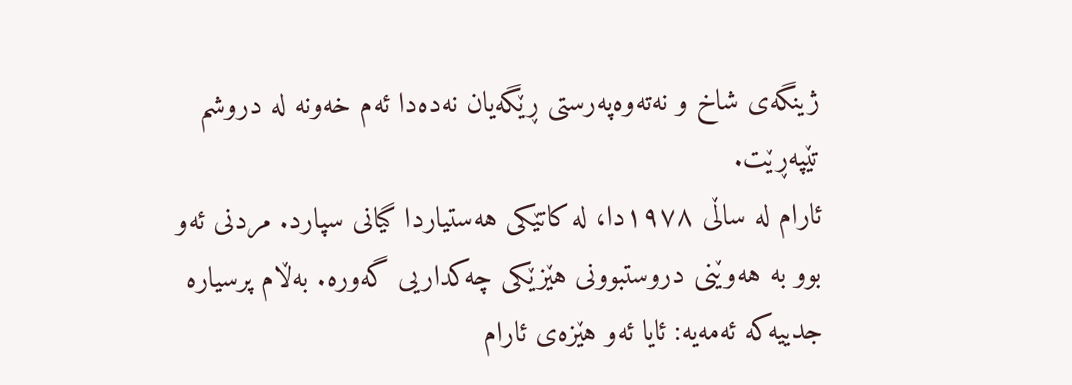ژینگەی شاخ و نەتەوەپەرستی ڕێگەیان نەدەدا ئەم خەونە لە دروشم تێپەڕێت.
ئارام لە ساڵی ١٩٧٨دا، لە کاتێکی هەستیاردا گیانی سپارد. مردنی ئەو بوو بە هەوێنی دروستبوونی هێزێکی چەکداریی گەورە. بەڵام پرسیارە جدییەکە ئەمەیە: ئایا ئەو هێزەی ئارام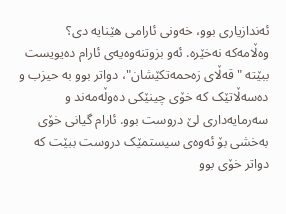ئەندازیاری بوو، خەونی ئارامی هێنایە دی؟
وەڵامەکە نەخێرە. ئەو بزوتنەوەیەی ئارام دەیویست ببێتە "قەڵای زەحمەتکێشان"، دواتر بوو بە حیزب و دەسەڵاتێک کە خۆی چینێکی دەوڵەمەند و سەرمایەداری لێ دروست بوو. ئارام گیانی خۆی بەخشی بۆ ئەوەی سیستمێک دروست ببێت کە دواتر خۆی بوو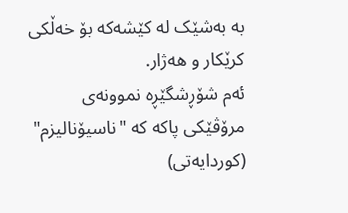بە بەشێک لە کێشەکە بۆ خەڵکی کرێکار و هەژار.
ئەم شۆڕشگێڕە نموونەی مرۆڤێکی پاکە کە "ناسیۆنالیزم" (کوردایەتی)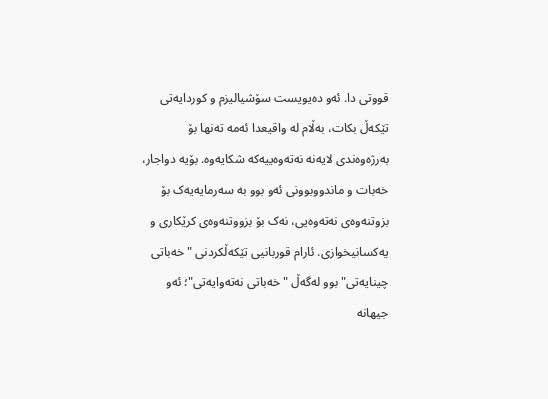قووتی دا. ئەو دەیویست سۆشیالیزم و کوردایەتی تێکەڵ بکات، بەڵام لە واقیعدا ئەمە تەنها بۆ بەرژەوەندی لایەنە نەتەوەییەکە شکایەوە. بۆیە دواجار، خەبات و ماندووبوونی ئەو بوو بە سەرمایەیەک بۆ بزوتنەوەی نەتەوەیی، نەک بۆ بزووتنەوەی کرێکاری و یەکسانیخوازی. ئارام قوربانیی تێکەڵکردنی "خەباتی چینایەتی" بوو لەگەڵ "خەباتی نەتەوایەتی"؛ ئەو جیهانە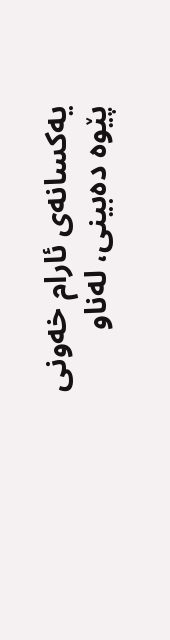یەکسانەی ئارام خەونی پێوە دەبینی، لەناو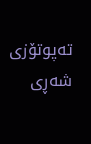تەپوتۆزی شەڕی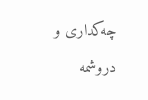چەکداری و دروشمە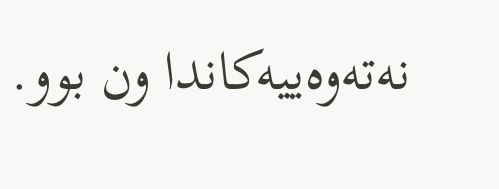نەتەوەییەکاندا ون بوو.